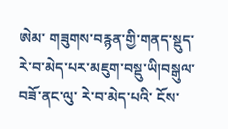ཨེམ་ གཟུགས་བརྙན་གྱི་གནད་སྡུད་ རེ་བ་མེད་པར་མཇུག་བསྡུ་ཡི།བསྒུལ་བཟོ་ནང་ལུ་ རེ་བ་མེད་པའི་ ངོས་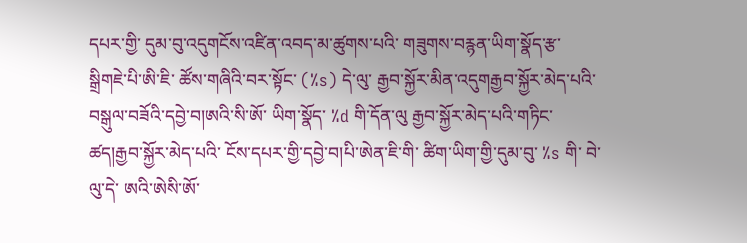དཔར་གྱི་ དུམ་བུ་འདུགངོས་འཛིན་འབད་མ་ཚུགས་པའི་ གཟུགས་བརྙན་ཡིག་སྣོད་རྩ་སྒྲིགཇེ་པི་ཨི་ཇི་ ཚོས་གཞིའི་བར་སྟོང་ (%s) དེ་ལུ་ རྒྱབ་སྐྱོར་མིན་འདུགརྒྱབ་སྐྱོར་མེད་པའི་ བསྒུལ་བཟོའི་དབྱེ་བ།ཨའི་སི་ཨོ་ ཡིག་སྣོད་ %d གི་དོན་ལུ རྒྱབ་སྐྱོར་མེད་པའི་གཏིང་ཚད།རྒྱབ་སྐྱོར་མེད་པའི་ ངོས་དཔར་གྱི་དབྱེ་བ།པི་ཨེན་ཇི་གི་ ཚིག་ཡིག་གྱི་དུམ་བུ་ %s གི་ བེ་ལུ་དེ་ ཨའི་ཨེསི་ཨོ་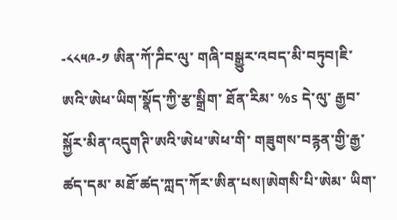-༨༨༥༩-༡ ཨིན་ཀོ་ཌིང་ལུ་ གཞི་བསྒྱུར་འབད་མི་བཏུབ།ཇི་ཨའི་ཨེཕ་ཡིག་སྣོད་ཀྱི་རྩ་སྒྲིག་ ཐོན་རིམ་ %s དེ་ལུ་ རྒྱབ་སྐྱོར་མིན་འདུགཊི་ཨའི་ཨེཕ་ཨེཕ་གི་ གཟུགས་བརྙན་གྱི་རྒྱ་ཚད་དམ་ མཐོ་ཚད་ཀླད་ཀོར་ཨིན་པས།ཨེགསི་པི་ཨེམ་ ཡིག་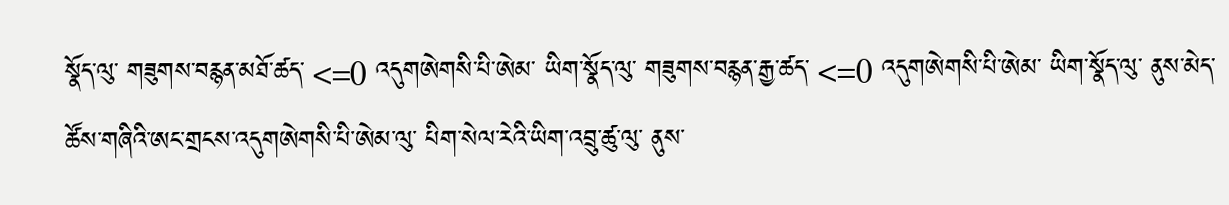སྣོད་ལུ་ གཟུགས་བརྙན་མཐོ་ཚད་ <=0 འདུགཨེགསི་པི་ཨེམ་ ཡིག་སྣོད་ལུ་ གཟུགས་བརྙན་རྒྱ་ཚད་ <=0 འདུགཨེགསི་པི་ཨེམ་ ཡིག་སྣོད་ལུ་ ནུས་མེད་ཚོས་གཞིའི་ཨང་གྲངས་འདུགཨེགསི་པི་ཨེམ་ལུ་ པིག་སེལ་རེའི་ཡིག་འབྲུ་ཚུ་ལུ་ ནུས་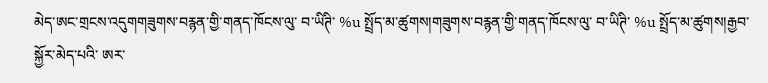མེད་ཨང་གྲངས་འདུགགཟུགས་བརྙན་གྱི་གནད་ཁོངས་ལུ་ བ་ཡིཊི་ %u སྤྲོད་མ་ཚུགས།གཟུགས་བརྙན་གྱི་གནད་ཁོངས་ལུ་ བ་ཡིཊི་ %u སྤྲོད་མ་ཚུགས།རྒྱབ་སྐྱོར་མེད་པའི་ ཨར་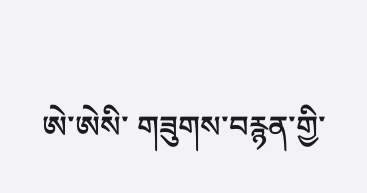ཨེ་ཨེསི་ གཟུགས་བརྙན་གྱི་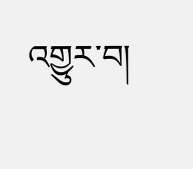འགྱུར་བ།